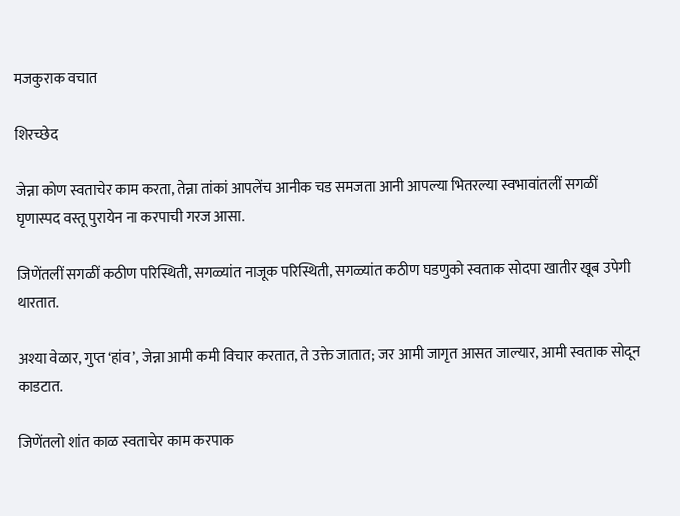मजकुराक वचात

शिरच्छेद

जेन्ना कोण स्वताचेर काम करता, तेन्ना तांकां आपलेंच आनीक चड समजता आनी आपल्या भितरल्या स्वभावांतलीं सगळीं घृणास्पद वस्तू पुरायेन ना करपाची गरज आसा.

जिणेंतलीं सगळीं कठीण परिस्थिती, सगळ्यांत नाजूक परिस्थिती, सगळ्यांत कठीण घडणुको स्वताक सोदपा खातीर खूब उपेगी थारतात.

अश्या वेळार, गुप्त ‘हांव’, जेन्ना आमी कमी विचार करतात, ते उक्ते जातात; जर आमी जागृत आसत जाल्यार, आमी स्वताक सोदून काडटात.

जिणेंतलो शांत काळ स्वताचेर काम करपाक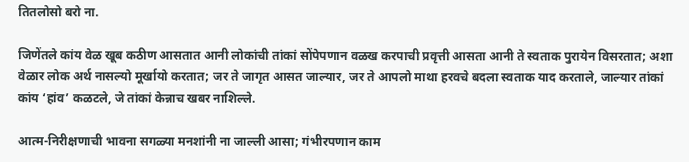तितलोसो बरो ना.

जिणेंतले कांय वेळ खूब कठीण आसतात आनी लोकांची तांकां सोंपेपणान वळख करपाची प्रवृत्ती आसता आनी ते स्वताक पुरायेन विसरतात; अशा वेळार लोक अर्थ नासल्यो मूर्खायो करतात; जर ते जागृत आसत जाल्यार, जर ते आपलो माथा हरवचे बदला स्वताक याद करताले, जाल्यार तांकां कांय ‘हांव’ कळटले, जे तांकां केन्नाच खबर नाशिल्ले.

आत्म-निरीक्षणाची भावना सगळ्या मनशांनी ना जाल्ली आसा; गंभीरपणान काम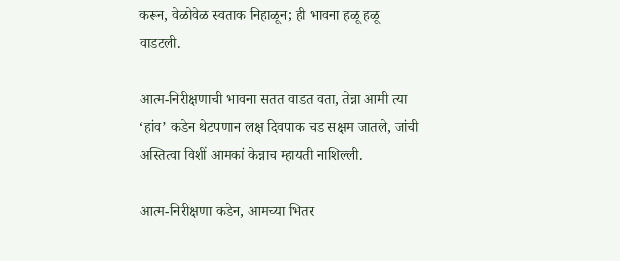करून, वेळोवेळ स्वताक निहाळून; ही भावना हळू हळू वाडटली.

आत्म-निरीक्षणाची भावना सतत वाडत वता, तेन्ना आमी त्या ‘हांव’ कडेन थेटपणान लक्ष दिवपाक चड सक्षम जातले, जांची अस्तित्वा विशीं आमकां केन्नाच म्हायती नाशिल्ली.

आत्म-निरीक्षणा कडेन, आमच्या भितर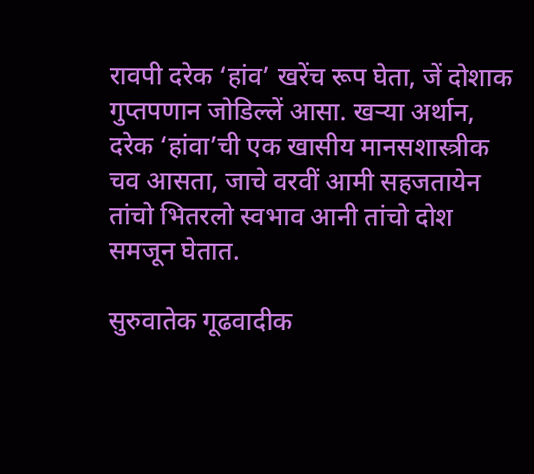रावपी दरेक ‘हांव’ खरेंच रूप घेता, जें दोशाक गुप्तपणान जोडिल्लें आसा. खऱ्या अर्थान, दरेक ‘हांवा’ची एक खासीय मानसशास्त्रीक चव आसता, जाचे वरवीं आमी सहजतायेन तांचो भितरलो स्वभाव आनी तांचो दोश समजून घेतात.

सुरुवातेक गूढवादीक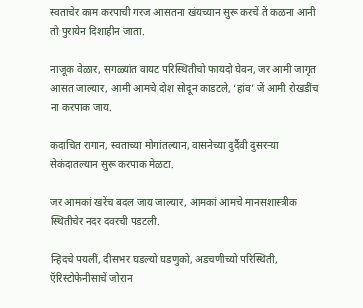स्वताचेर काम करपाची गरज आसतना खंयच्यान सुरू करचें तें कळना आनी तो पुरायेन दिशाहीन जाता.

नाजूक वेळार, सगळ्यांत वायट परिस्थितीचो फायदो घेवन, जर आमी जागृत आसत जाल्यार, आमी आमचे दोश सोदून काडटले, ‘हांव’ जें आमी रोखडींच ना करपाक जाय.

कदाचित रागान, स्वताच्या मोगांतल्यान, वासनेच्या दुर्दैवी दुसरऱ्या सेकंदातल्यान सुरू करपाक मेळटा.

जर आमकां खरेंच बदल जाय जाल्यार, आमकां आमचे मानसशास्त्रीक स्थितीचेर नदर दवरची पडटली.

न्हिदचे पयलीं, दीसभर घडल्यो घडणुको, अडचणीच्यो परिस्थिती, ऍरिस्टोफेनीसाचें जोरान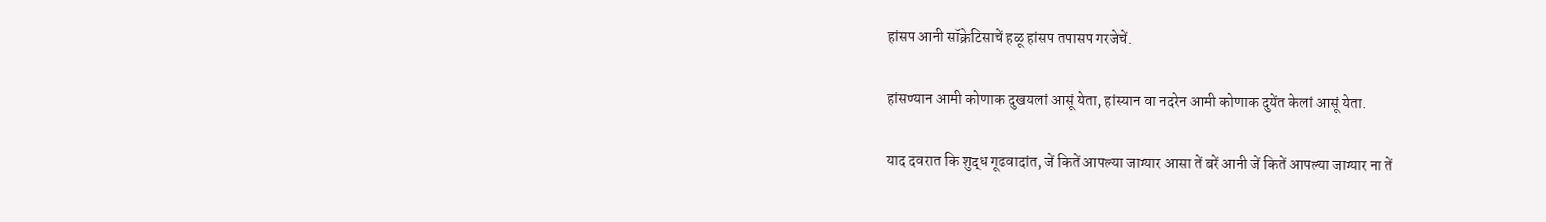हांसप आनी सॉक्रेटिसाचें हळू हांसप तपासप गरजेचें.

हांसण्यान आमी कोणाक दुखयलां आसूं येता, हांस्यान वा नदरेन आमी कोणाक दुयेंत केलां आसूं येता.

याद दवरात कि शुद्ध गूढवादांत, जें कितें आपल्या जाग्यार आसा तें बरें आनी जें कितें आपल्या जाग्यार ना तें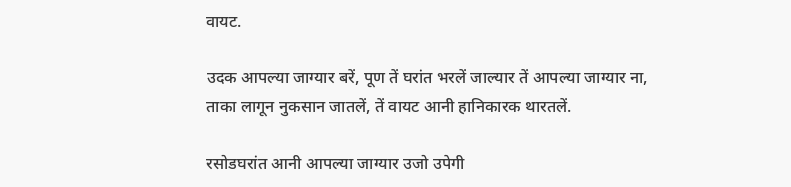वायट.

उदक आपल्या जाग्यार बरें, पूण तें घरांत भरलें जाल्यार तें आपल्या जाग्यार ना, ताका लागून नुकसान जातलें, तें वायट आनी हानिकारक थारतलें.

रसोडघरांत आनी आपल्या जाग्यार उजो उपेगी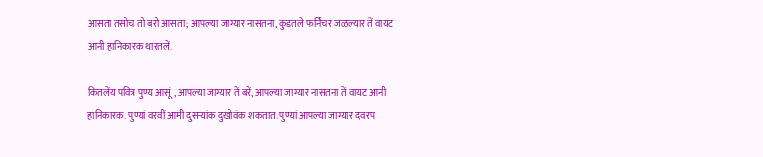आसता तसोच तो बरो आसता; आपल्या जाग्यार नासतना, कुडतले फर्निचर जळल्यार तें वायट आनी हानिकारक थारतलें.

कितलेंय पवित्र पुण्य आसूं, आपल्या जाग्यार तें बरें, आपल्या जाग्यार नासतना तें वायट आनी हानिकारक. पुण्यां वरवीं आमी दुसऱ्यांक दुखोवंक शकतात. पुण्यां आपल्या जाग्यार दवरप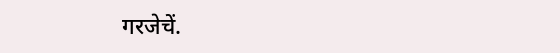गरजेचें.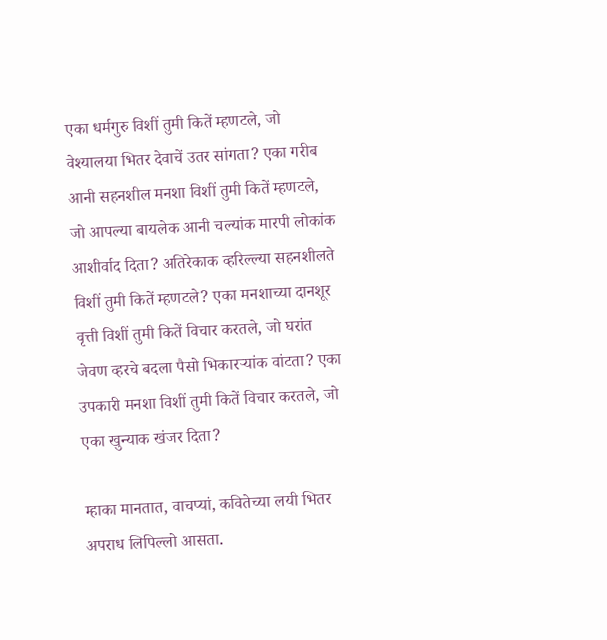एका धर्मगुरु विशीं तुमी कितें म्हणटले, जो वेश्यालया भितर देवाचें उतर सांगता? एका गरीब आनी सहनशील मनशा विशीं तुमी कितें म्हणटले, जो आपल्या बायलेक आनी चल्यांक मारपी लोकांक आशीर्वाद दिता? अतिरेकाक व्हरिल्ल्या सहनशीलते विशीं तुमी कितें म्हणटले? एका मनशाच्या दानशूर वृत्ती विशीं तुमी कितें विचार करतले, जो घरांत जेवण व्हरचे बदला पैसो भिकारऱ्यांक वांटता? एका उपकारी मनशा विशीं तुमी कितें विचार करतले, जो एका खुन्याक खंजर दिता?

म्हाका मानतात, वाचप्यां, कवितेच्या लयी भितर अपराध लिपिल्लो आसता.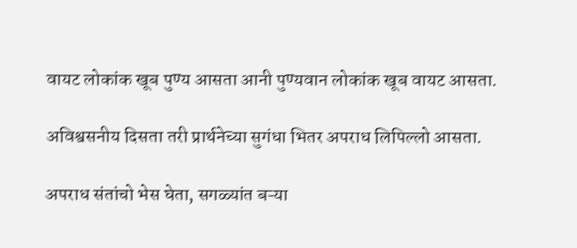वायट लोकांक खूब पुण्य आसता आनी पुण्यवान लोकांक खूब वायट आसता.

अविश्वसनीय दिसता तरी प्रार्थनेच्या सुगंधा भितर अपराध लिपिल्लो आसता.

अपराध संतांचो भेस घेता, सगळ्यांत बऱ्या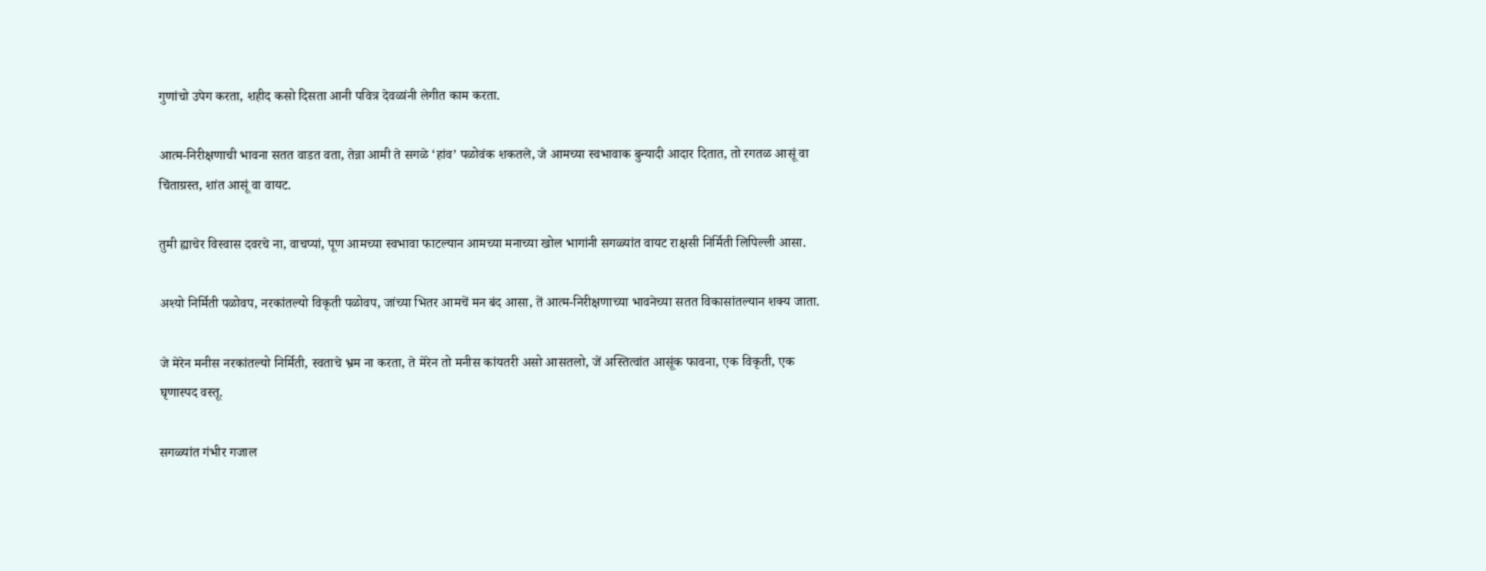गुणांचो उपेग करता, शहीद कसो दिसता आनी पवित्र देवळांनी लेगीत काम करता.

आत्म-निरीक्षणाची भावना सतत वाडत वता, तेन्ना आमी ते सगळे ‘हांव’ पळोवंक शकतले, जे आमच्या स्वभावाक बुन्यादी आदार दितात, तो रगतळ आसूं वा चिंताग्रस्त, शांत आसूं वा वायट.

तुमी ह्याचेर विस्वास दवरचे ना, वाचप्यां, पूण आमच्या स्वभावा फाटल्यान आमच्या मनाच्या खोल भागांनी सगळ्यांत वायट राक्षसी निर्मिती लिपिल्ली आसा.

अश्यो निर्मिती पळोवप, नरकांतल्यो विकृती पळोवप, जांच्या भितर आमचें मन बंद आसा, तें आत्म-निरीक्षणाच्या भावनेच्या सतत विकासांतल्यान शक्य जाता.

जे मेरेन मनीस नरकांतल्यो निर्मिती, स्वताचे भ्रम ना करता, ते मेरेन तो मनीस कांयतरी असो आसतलो, जें अस्तित्वांत आसूंक फावना, एक विकृती, एक घृणास्पद वस्तू.

सगळ्यांत गंभीर गजाल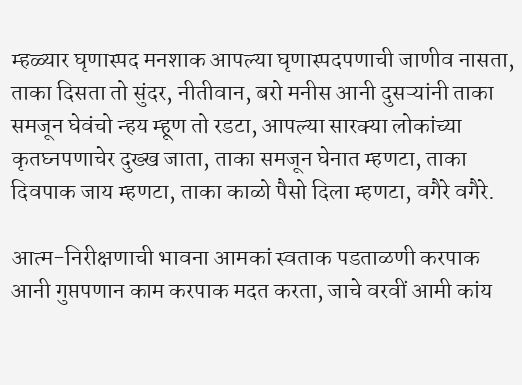म्हळ्यार घृणास्पद मनशाक आपल्या घृणास्पदपणाची जाणीव नासता, ताका दिसता तो सुंदर, नीतीवान, बरो मनीस आनी दुसऱ्यांनी ताका समजून घेवंचो न्हय म्हूण तो रडटा, आपल्या सारक्या लोकांच्या कृतघ्नपणाचेर दुख्ख जाता, ताका समजून घेनात म्हणटा, ताका दिवपाक जाय म्हणटा, ताका काळो पैसो दिला म्हणटा, वगैरे वगैरे.

आत्म-निरीक्षणाची भावना आमकां स्वताक पडताळणी करपाक आनी गुप्तपणान काम करपाक मदत करता, जाचे वरवीं आमी कांय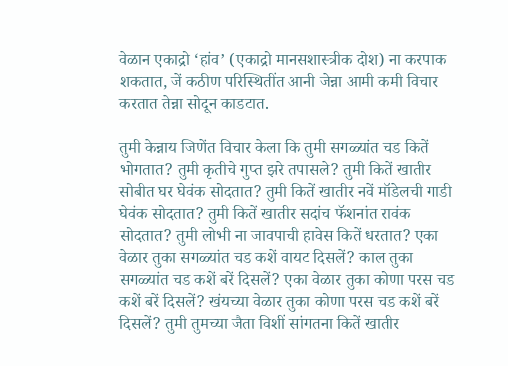वेळान एकाद्रो ‘हांव’ (एकाद्रो मानसशास्त्रीक दोश) ना करपाक शकतात, जें कठीण परिस्थितींत आनी जेन्ना आमी कमी विचार करतात तेन्ना सोदून काडटात.

तुमी केन्नाय जिणेंत विचार केला कि तुमी सगळ्यांत चड कितें भोगतात? तुमी कृतीचे गुप्त झरे तपासले? तुमी कितें खातीर सोबीत घर घेवंक सोदतात? तुमी कितें खातीर नवें मॉडेलची गाडी घेवंक सोदतात? तुमी कितें खातीर सदांच फॅशनांत रावंक सोदतात? तुमी लोभी ना जावपाची हावेस कितें धरतात? एका वेळार तुका सगळ्यांत चड कशें वायट दिसलें? काल तुका सगळ्यांत चड कशें बरें दिसलें? एका वेळार तुका कोणा परस चड कशें बरें दिसलें? खंयच्या वेळार तुका कोणा परस चड कशें बरें दिसलें? तुमी तुमच्या जैता विशीं सांगतना कितें खातीर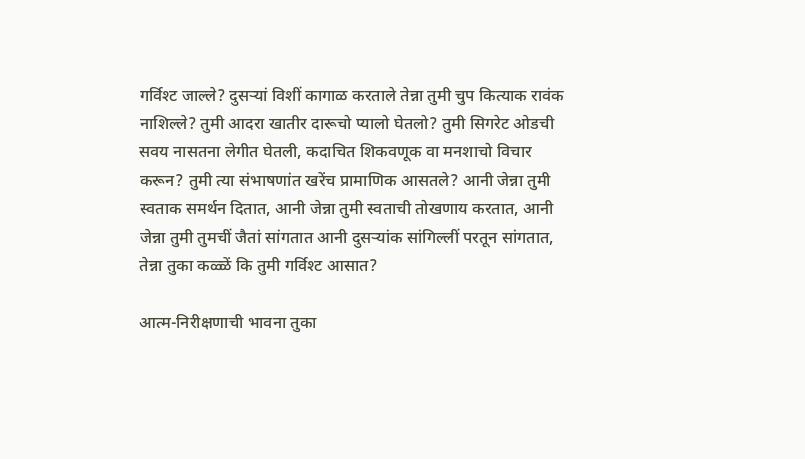गर्विश्ट जाल्ले? दुसऱ्यां विशीं कागाळ करताले तेन्ना तुमी चुप कित्याक रावंक नाशिल्ले? तुमी आदरा खातीर दारूचो प्यालो घेतलो? तुमी सिगरेट ओडची सवय नासतना लेगीत घेतली, कदाचित शिकवणूक वा मनशाचो विचार करून? तुमी त्या संभाषणांत खरेंच प्रामाणिक आसतले? आनी जेन्ना तुमी स्वताक समर्थन दितात, आनी जेन्ना तुमी स्वताची तोखणाय करतात, आनी जेन्ना तुमी तुमचीं जैतां सांगतात आनी दुसऱ्यांक सांगिल्लीं परतून सांगतात, तेन्ना तुका कळ्ळें कि तुमी गर्विश्ट आसात?

आत्म-निरीक्षणाची भावना तुका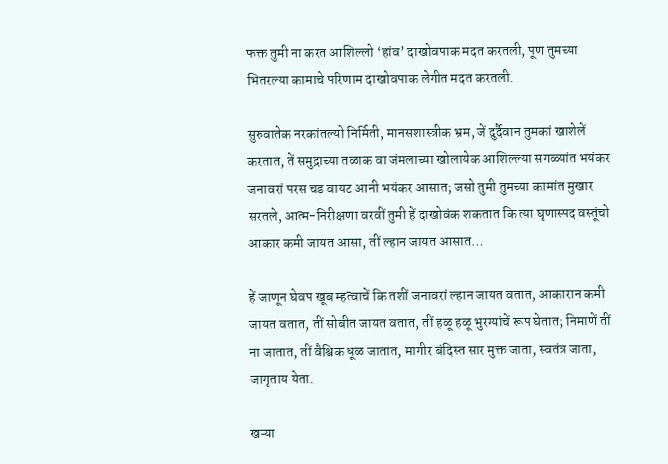फक्त तुमी ना करत आशिल्लो ‘हांव’ दाखोवपाक मदत करतली, पूण तुमच्या भितरल्या कामाचे परिणाम दाखोवपाक लेगीत मदत करतली.

सुरुवातेक नरकांतल्यो निर्मिती, मानसशास्त्रीक भ्रम, जें दुर्दैवान तुमकां खाशेलें करतात, तें समुद्राच्या तळाक वा जंमलाच्या खोलायेक आशिल्ल्या सगळ्यांत भयंकर जनावरां परस चड वायट आनी भयंकर आसात; जसो तुमी तुमच्या कामांत मुखार सरतले, आत्म-निरीक्षणा वरवीं तुमी हें दाखोवंक शकतात कि त्या घृणास्पद वस्तूंचो आकार कमी जायत आसा, तीं ल्हान जायत आसात…

हें जाणून घेवप खूब म्हत्वाचें कि तशीं जनावरां ल्हान जायत वतात, आकारान कमी जायत वतात, तीं सोबीत जायत वतात, तीं हळू हळू भुरग्यांचें रूप घेतात; निमाणें तीं ना जातात, तीं वैश्विक धूळ जातात, मागीर बंदिस्त सार मुक्त जाता, स्वतंत्र जाता, जागृताय येता.

खऱ्या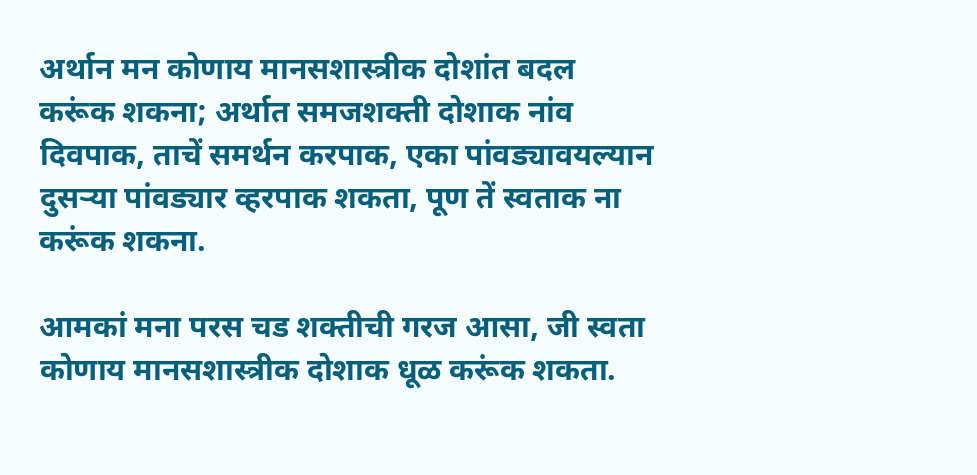अर्थान मन कोणाय मानसशास्त्रीक दोशांत बदल करूंक शकना; अर्थात समजशक्ती दोशाक नांव दिवपाक, ताचें समर्थन करपाक, एका पांवड्यावयल्यान दुसऱ्या पांवड्यार व्हरपाक शकता, पूण तें स्वताक ना करूंक शकना.

आमकां मना परस चड शक्तीची गरज आसा, जी स्वता कोणाय मानसशास्त्रीक दोशाक धूळ करूंक शकता.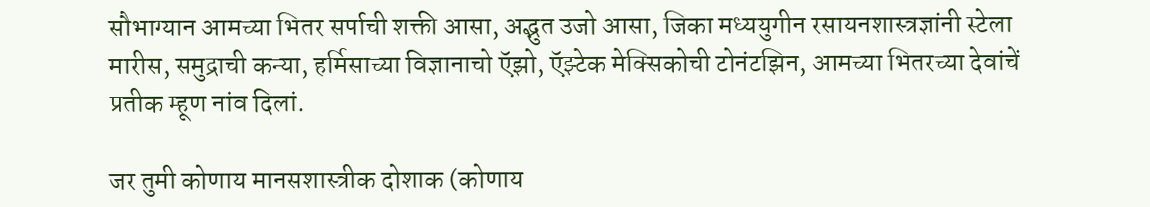सौभाग्यान आमच्या भितर सर्पाची शक्ती आसा, अद्भुत उजो आसा, जिका मध्ययुगीन रसायनशास्त्रज्ञांनी स्टेला मारीस, समुद्राची कन्या, हर्मिसाच्या विज्ञानाचो ऍझो, ऍझ्टेक मेक्सिकोची टोनंटझिन, आमच्या भितरच्या देवांचें प्रतीक म्हूण नांव दिलां.

जर तुमी कोणाय मानसशास्त्रीक दोशाक (कोणाय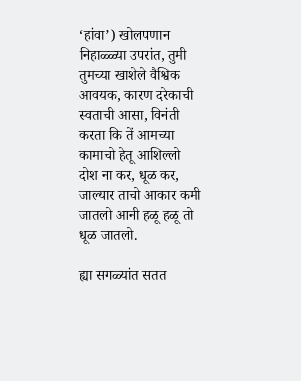‘हांवा’) खोलपणान निहाळ्ळ्या उपरांत, तुमी तुमच्या खाशेले वैश्विक आवयक, कारण दरेकाची स्वताची आसा, विनंती करता कि तें आमच्या कामाचो हेतू आशिल्लो दोश ना कर, धूळ कर, जाल्यार ताचो आकार कमी जातलो आनी हळू हळू तो धूळ जातलो.

ह्या सगळ्यांत सतत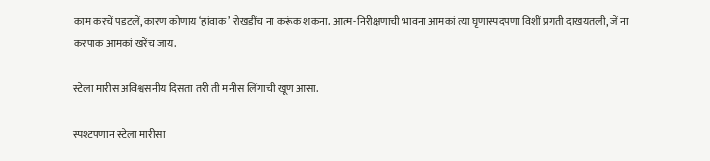काम करचें पडटलें, कारण कोणाय ‘हांवाक’ रोखडींच ना करूंक शकना. आत्म-निरीक्षणाची भावना आमकां त्या घृणास्पदपणा विशीं प्रगती दाखयतली, जें ना करपाक आमकां खरेंच जाय.

स्टेला मारीस अविश्वसनीय दिसता तरी ती मनीस लिंगाची खूण आसा.

स्पश्टपणान स्टेला मारीसा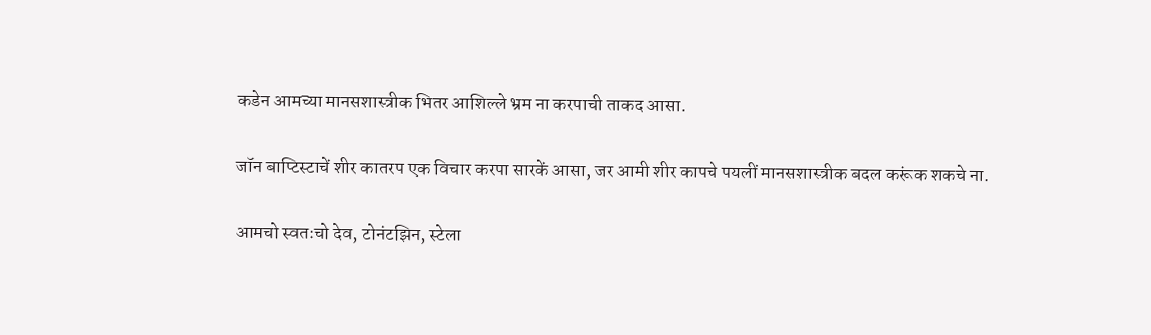कडेन आमच्या मानसशास्त्रीक भितर आशिल्ले भ्रम ना करपाची ताकद आसा.

जॉन बाप्टिस्टाचें शीर कातरप एक विचार करपा सारकें आसा, जर आमी शीर कापचे पयलीं मानसशास्त्रीक बदल करूंक शकचे ना.

आमचो स्वतःचो देव, टोनंटझिन, स्टेला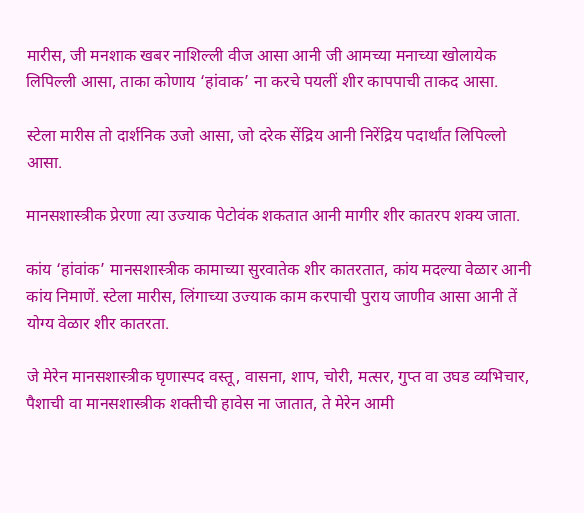मारीस, जी मनशाक खबर नाशिल्ली वीज आसा आनी जी आमच्या मनाच्या खोलायेक लिपिल्ली आसा, ताका कोणाय ‘हांवाक’ ना करचे पयलीं शीर कापपाची ताकद आसा.

स्टेला मारीस तो दार्शनिक उजो आसा, जो दरेक सेंद्रिय आनी निरेंद्रिय पदार्थांत लिपिल्लो आसा.

मानसशास्त्रीक प्रेरणा त्या उज्याक पेटोवंक शकतात आनी मागीर शीर कातरप शक्य जाता.

कांय ‘हांवांक’ मानसशास्त्रीक कामाच्या सुरवातेक शीर कातरतात, कांय मदल्या वेळार आनी कांय निमाणें. स्टेला मारीस, लिंगाच्या उज्याक काम करपाची पुराय जाणीव आसा आनी तें योग्य वेळार शीर कातरता.

जे मेरेन मानसशास्त्रीक घृणास्पद वस्तू, वासना, शाप, चोरी, मत्सर, गुप्त वा उघड व्यभिचार, पैशाची वा मानसशास्त्रीक शक्तीची हावेस ना जातात, ते मेरेन आमी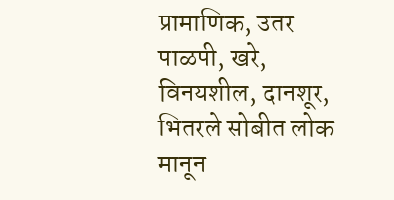प्रामाणिक, उतर पाळपी, खरे, विनयशील, दानशूर, भितरले सोबीत लोक मानून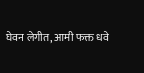घेवन लेगीत, आमी फक्त धवे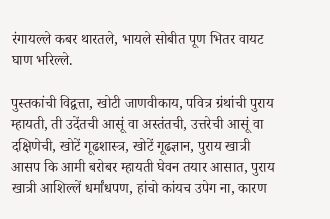रंगायल्ले कबर थारतले, भायले सोबीत पूण भितर वायट घाण भरिल्ले.

पुस्तकांची विद्वत्ता, खोटी जाणवीकाय, पवित्र ग्रंथांची पुराय म्हायती, ती उदेंतची आसूं वा अस्तंतची, उत्तरेची आसूं वा दक्षिणेची, खोटें गूढशास्त्र, खोटें गूढज्ञान, पुराय खात्री आसप कि आमी बरोबर म्हायती घेवन तयार आसात, पुराय खात्री आशिल्लें धर्मांधपण, हांचो कांयच उपेग ना, कारण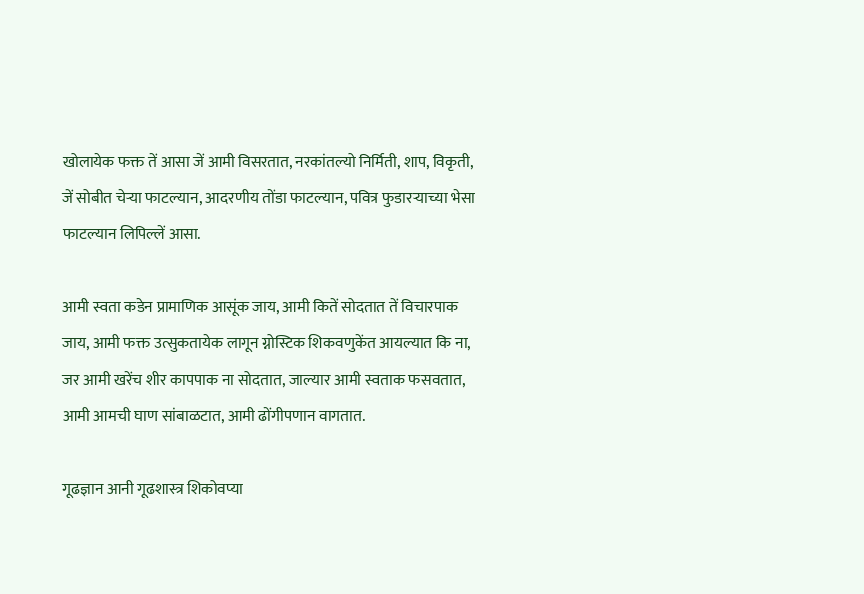खोलायेक फक्त तें आसा जें आमी विसरतात, नरकांतल्यो निर्मिती, शाप, विकृती, जें सोबीत चेऱ्या फाटल्यान, आदरणीय तोंडा फाटल्यान, पवित्र फुडारऱ्याच्या भेसा फाटल्यान लिपिल्लें आसा.

आमी स्वता कडेन प्रामाणिक आसूंक जाय, आमी कितें सोदतात तें विचारपाक जाय, आमी फक्त उत्सुकतायेक लागून ग्नोस्टिक शिकवणुकेंत आयल्यात कि ना, जर आमी खरेंच शीर कापपाक ना सोदतात, जाल्यार आमी स्वताक फसवतात, आमी आमची घाण सांबाळटात, आमी ढोंगीपणान वागतात.

गूढज्ञान आनी गूढशास्त्र शिकोवप्या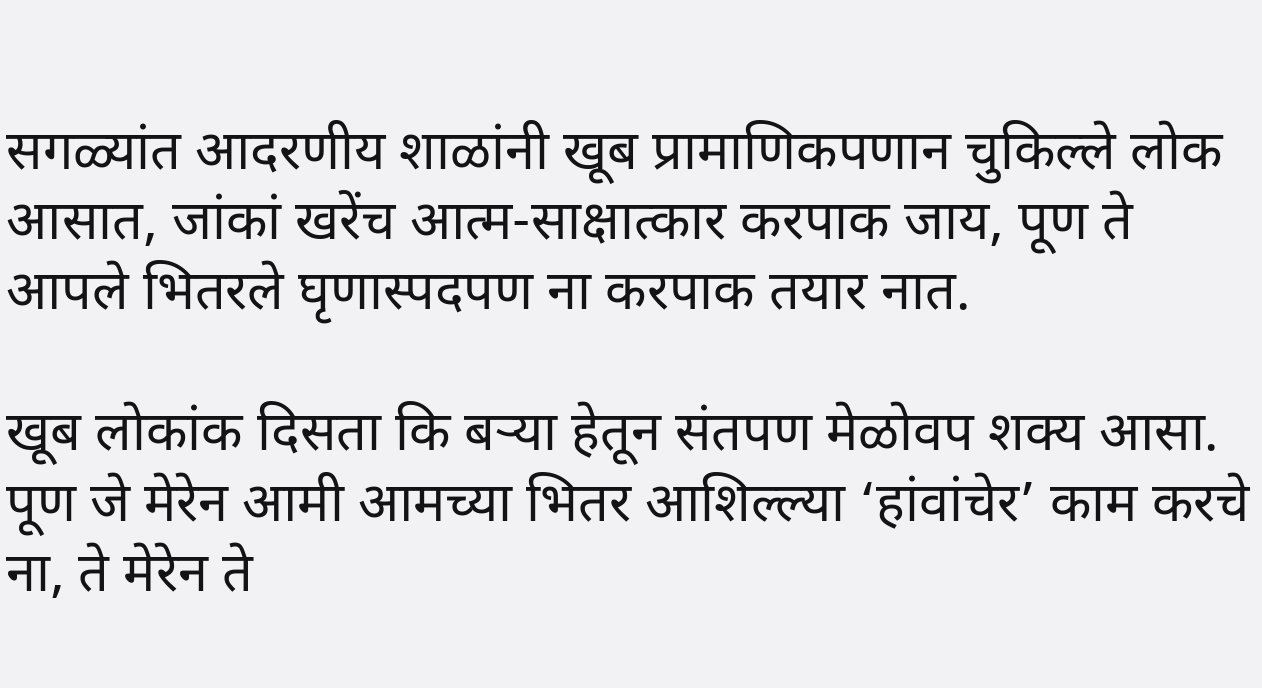सगळ्यांत आदरणीय शाळांनी खूब प्रामाणिकपणान चुकिल्ले लोक आसात, जांकां खरेंच आत्म-साक्षात्कार करपाक जाय, पूण ते आपले भितरले घृणास्पदपण ना करपाक तयार नात.

खूब लोकांक दिसता कि बऱ्या हेतून संतपण मेळोवप शक्य आसा. पूण जे मेरेन आमी आमच्या भितर आशिल्ल्या ‘हांवांचेर’ काम करचे ना, ते मेरेन ते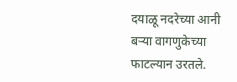दयाळू नदरेच्या आनी बऱ्या वागणुकेच्या फाटल्यान उरतले.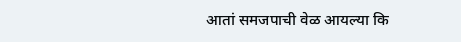आतां समजपाची वेळ आयल्या कि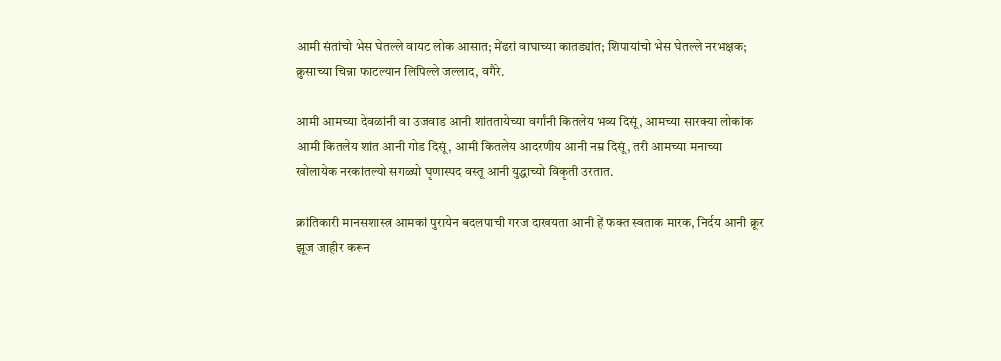आमी संतांचो भेस घेतल्ले वायट लोक आसात; मेंढरां वाघाच्या कातड्यांत; शिपायांचो भेस घेतल्ले नरभक्षक; क्रुसाच्या चिन्ना फाटल्यान लिपिल्ले जल्लाद, वगैरे.

आमी आमच्या देवळांनी वा उजवाड आनी शांततायेच्या वर्गांनी कितलेय भव्य दिसूं, आमच्या सारक्या लोकांक आमी कितलेय शांत आनी गोड दिसूं, आमी कितलेय आदरणीय आनी नम्र दिसूं, तरी आमच्या मनाच्या खोलायेक नरकांतल्यो सगळ्यो घृणास्पद वस्तू आनी युद्धाच्यो विकृती उरतात.

क्रांतिकारी मानसशास्त्र आमकां पुरायेन बदलपाची गरज दाखयता आनी हें फक्त स्वताक मारक, निर्दय आनी क्रूर झूज जाहीर करून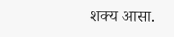शक्य आसा.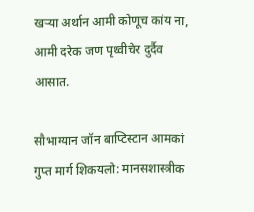खऱ्या अर्थान आमी कोणूच कांय ना, आमी दरेक जण पृथ्वीचेर दुर्दैव आसात.

सौभाग्यान जॉन बाप्टिस्टान आमकां गुप्त मार्ग शिकयलो: मानसशास्त्रीक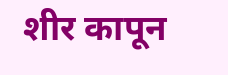शीर कापून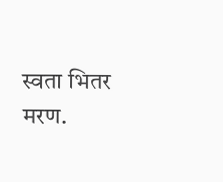स्वता भितर मरण.